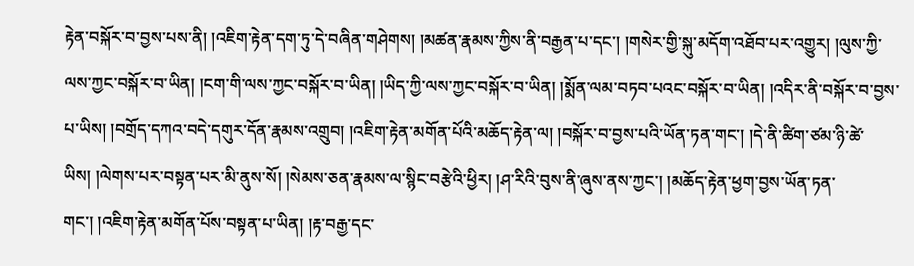རྟེན་བསྐོར་བ་བྱས་པས་ནི། །འཇིག་རྟེན་དག་ཏུ་དེ་བཞིན་གཤེགས། །མཚན་རྣམས་ཀྱིས་ནི་བརྒྱན་པ་དང་། །གསེར་གྱི་སྐུ་མདོག་འཐོབ་པར་འགྱུར། །ལུས་ཀྱི་ལས་ཀྱང་བསྐོར་བ་ཡིན། །ངག་གི་ལས་ཀྱང་བསྐོར་བ་ཡིན། །ཡིད་ཀྱི་ལས་ཀྱང་བསྐོར་བ་ཡིན། །སྨོན་ལམ་བཏབ་པའང་བསྐོར་བ་ཡིན། །འདིར་ནི་བསྐོར་བ་བྱས་པ་ཡིས། །བགྲོད་དཀའ་བདེ་དགུར་དོན་རྣམས་འགྲུབ། །འཇིག་རྟེན་མགོན་པོའི་མཆོད་རྟེན་ལ། །བསྐོར་བ་བྱས་པའི་ཡོན་ཏན་གང་། །དེ་ནི་ཚིག་ཙམ་ཉི་ཚེ་ཡིས། །ལེགས་པར་བསྟན་པར་མི་ནུས་སོ། །སེམས་ཅན་རྣམས་ལ་སྙིང་བརྩེའི་ཕྱིར། །ཤ་རིའི་བུས་ནི་ཞུས་ནས་ཀྱང་། །མཆོད་རྟེན་ཕྱག་བྱས་ཡོན་ཏན་གང་། །འཇིག་རྟེན་མགོན་པོས་བསྟན་པ་ཡིན། །རྟ་བརྒྱ་དང་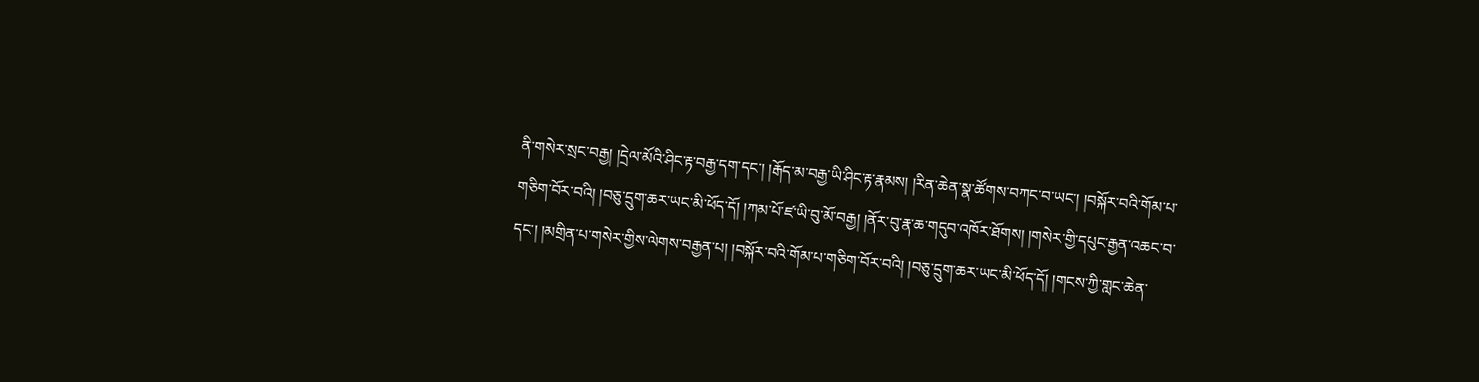ནི་གསེར་སྲང་བརྒྱ། །དྲེལ་མོའི་ཤིང་རྟ་བརྒྱ་དག་དང་། །རྒོད་མ་བརྒྱ་ཡི་ཤིང་རྟ་རྣམས། །རིན་ཆེན་སྣ་ཚོགས་བཀང་བ་ཡང་། །བསྐོར་བའི་གོམ་པ་གཅིག་བོར་བའི། །བཅུ་དྲུག་ཆར་ཡང་མི་ཕོད་དོ། །ཀམ་པོ་ཛ་ཡི་བུ་མོ་བརྒྱ། །ནོར་བུ་རྣ་ཆ་གདུབ་འཁོར་ཐོགས། །གསེར་གྱི་དཔུང་རྒྱན་འཆང་བ་དང་། །མགྲིན་པ་གསེར་གྱིས་ལེགས་བརྒྱན་པ། །བསྐོར་བའི་གོམ་པ་གཅིག་བོར་བའི། །བཅུ་དྲུག་ཆར་ཡང་མི་ཕོད་དོ། །གངས་ཀྱི་གླང་ཆེན་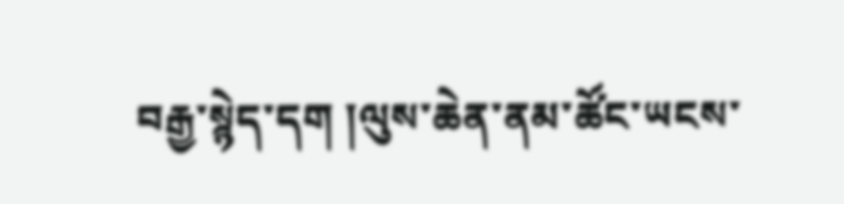བརྒྱ་སྙེད་དག །ལུས་ཆེན་ནམ་ཚོང་ཡངས་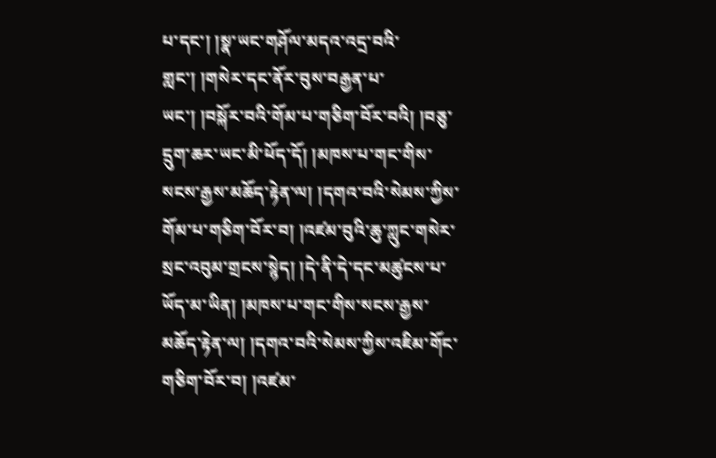པ་དང་། །སྣ་ཡང་གཤོལ་མདའ་འདྲ་བའི་གླང་། །གསེར་དང་ནོར་བུས་བརྒྱན་པ་ཡང་། །བསྐོར་བའི་གོམ་པ་གཅིག་བོར་བའི། །བཅུ་དྲུག་ཆར་ཡང་མི་ཕོད་དོ། །མཁས་པ་གང་གིས་སངས་རྒྱས་མཆོད་རྟེན་ལ། །དགའ་བའི་སེམས་ཀྱིས་གོམ་པ་གཅིག་བོར་བ། །འཛམ་བུའི་ཆུ་ཀླུང་གསེར་སྲང་འབུམ་གྲངས་སྙེད། །དེ་ནི་དེ་དང་མཚུངས་པ་ཡོད་མ་ཡིན། །མཁས་པ་གང་གིས་སངས་རྒྱས་མཆོད་རྟེན་ལ། །དགའ་བའི་སེམས་ཀྱིས་འཇིམ་གོང་གཅིག་བོར་བ། །འཛམ་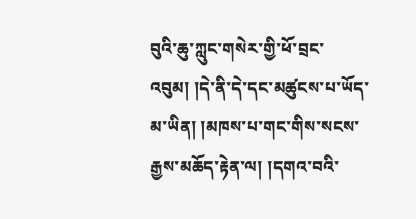བུའི་ཆུ་ཀླུང་གསེར་གྱི་ཕོ་བྲང་འབུམ། །དེ་ནི་དེ་དང་མཚུངས་པ་ཡོད་མ་ཡིན། །མཁས་པ་གང་གིས་སངས་རྒྱས་མཆོད་རྟེན་ལ། །དགའ་བའི་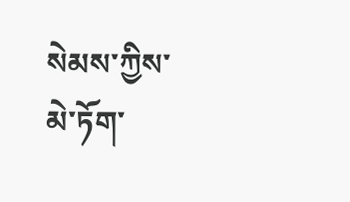སེམས་ཀྱིས་མེ་ཏོག་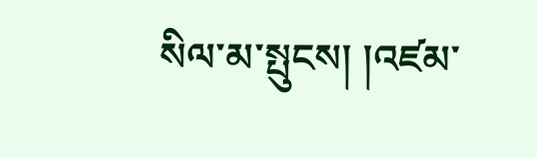སིལ་མ་སྤུངས། །འཛམ་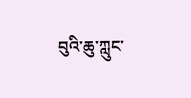བུའི་ཆུ་ཀླུང་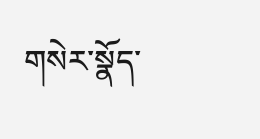གསེར་སྣོད་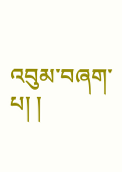འབུམ་བཞག་པ། །